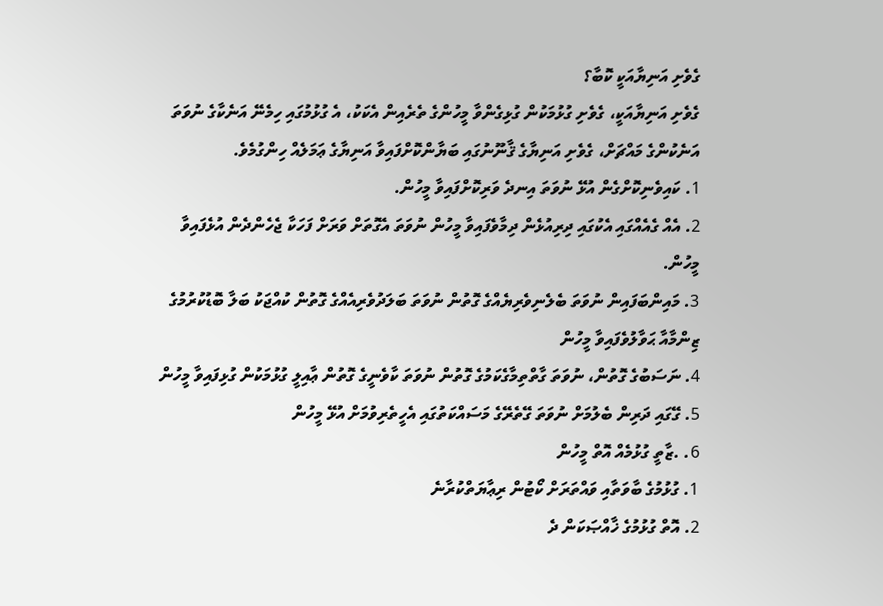ގެވެށި އަނިޔާއަކީ ކޮބާ؟
ގެވެށި އަނިޔާއަކީ، ގެވެށި ގުޅުމަކުން ގުޅިގެންވާ މީހުންގެ ތެރެއިން އެކަކު، އެ ގުޅުމުގައި ހިމެނޭ އަނެކާގެ ނުވަތަ އަނެކުންގެ މައްޗަށް، ގެވެށި އަނިޔާގެ ޤާނޫނުގައި ބަޔާންކޮށްފައިވާ އަނިޔާގެ ޢަމަލެއް ހިންގުމެވެ.
1. ކައިވެނިކޮށްގެން އުޅޭ ނުވަތަ އިނދެ ވަރިކޮށްފައިވާ މީހުން.
2. އެއް ގެއެއްގައި އެކުގައި ދިރިއުޅެން ދިމާވެފައިވާ މީހުން ނުވަތަ އެގޮތަށް ވަރަށް ފަހަކާ ޖެހެންދެން އުޅެފައިވާ މީހުން.
3. މައިންބަފައިން ނުވަތަ ބެލެނިވެރިޔެއްގެ ގޮތުން ނުވަތަ ބަލަދުވެރިއެއްގެ ގޮތުން ކުއްޖަކު ބަލާ ބޮޑުކުރުމުގެ ޒިންމާއާ ޙަވާލުވެފައިވާ މީހުން
4. ނަސަބުގެ ގޮތުން، ނުވަތަ ގާތްތިމާގެކަމުގެ ގޮތުން ނުވަތަ ކާވެނީގެ ގޮތުން ޢާއިލީ ގުޅުމަކުން ގުޅިފައިވާ މީހުން
5. ގޭގައި ދަރިން ބެލުމަށް ނުވަތަ ގޭތެރޭގެ މަސައްކަތުގައި އެހީތެރިވުމަށް އުޅޭ މީހުން
6. .ޒާތީ ގުޅުމެއް އޮތް މީހުން
1. ގުޅުމުގެ ބާވަތާއި ވައްތަރަށް ކޯޓުން ރިޢާޔަތްކުރާނެ
2. އޮތް ގުޅުމުގެ ޚާއްޞަކަން ދެ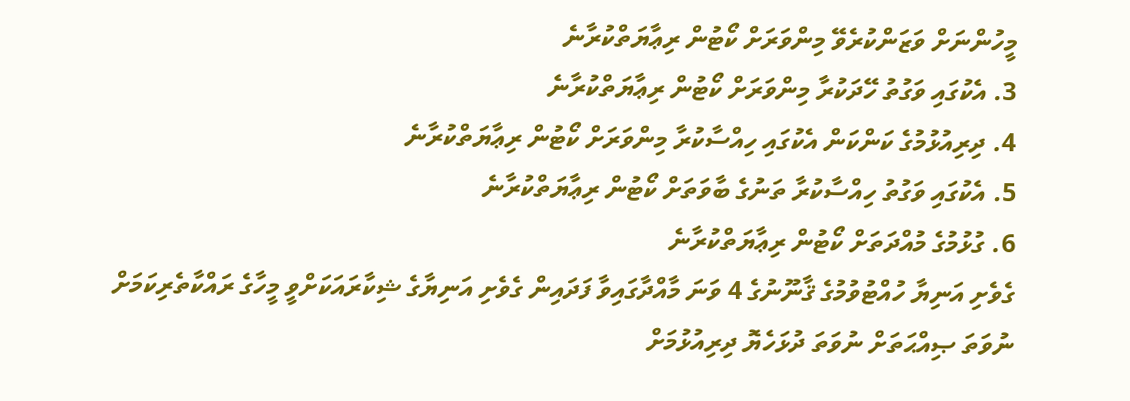މީހުންނަށް ވަޒަންކުރެވޭ މިންވަރަށް ކޯޓުން ރިޢާޔަތްކުރާނެ
3. އެކުގައި ވަގުތު ހޭދަކުރާ މިންވަރަށް ކޯޓުން ރިޢާޔަތްކުރާނެ
4. ދިރިއުޅުމުގެ ކަންކަން އެކުގައި ހިއްސާކުރާ މިންވަރަށް ކޯޓުން ރިޢާޔަތްކުރާނެ
5. އެކުގައި ވަގުތު ހިއްސާކުރާ ތަނުގެ ބާވަތަށް ކޯޓުން ރިޢާޔަތްކުރާނެ
6. ގުޅުމުގެ މުއްދަތަށް ކޯޓުން ރިޢާޔަތްކުރާނެ
ގެވެށި އަނިޔާ ހުއްޓުވުމުގެ ޤާނޫނުގެ 4 ވަނަ މާއްދާގައިވާ ފަދައިން ގެވެށި އަނިޔާގެ ޝިކާރައަކަށްވީ މީހާގެ ރައްކާތެރިކަމަށް ނުވަތަ ޞިއްޙަތަށް ނުވަތަ ދުޅަހެޔޮ ދިރިއުޅުމަށް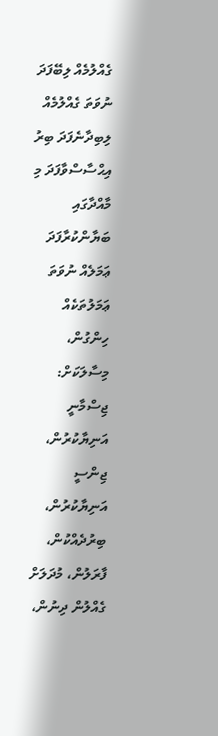ގެއްލުމެއް ލިބޭފަދަ ނުވަތަ ގެއްލުމެއް ލިބިދާނެފަދަ ބިރު އިޙްސާސްވާފަދަ މި މާއްދާގައި ބަޔާންކުރާފަދަ ޢަމަލެއް ނުވަތަ ޢަމަލުތަކެއް ހިންގުން، މިސާލަކަށް: ޖިސްމާނީ އަނިޔާކުރުން، ޖިންސީ އަނިޔާކުރުން، ބިރުދެއްކުން، ފާރަލުން، މުދަލަށް ގެއްލުން ދިނުން،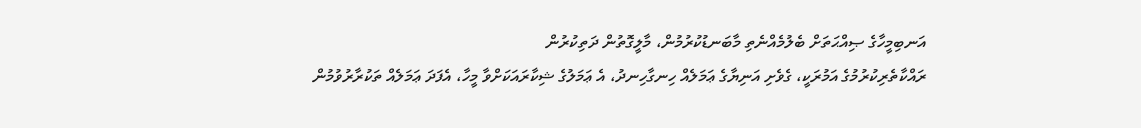އަނބިމީހާގެ ޞިއްޙަތަށް ބެލުމެއްނެތި މާބަނޑުކުރުމުން، މާލީގޮތުން ދަތިކުރުން
ރައްކާތެރިކުރުމުގެ އަމުރަކީ، ގެވެށި އަނިޔާގެ ޢަމަލެއް ހިނގާހިނދު، އެ ޢަމަލުގެ ޝިކާރައަކަށްވާ މީހާ، އެފަދަ ޢަމަލެއް ތަކުރާރުވުމުން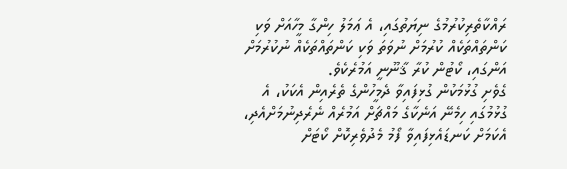ރައްކާތެރިކުރުމުގެ ނިޔަތުގައި، އެ ޢަމަލު ހިންގާ މީހާއަށް ވަކި ކަންތައްތަކެއް ކުރުމަށް ނުވަތަ ވަކި ކަންތައްތަކެއް ނުކުރުމަށް އަންގައި، ކޯޓުން ކުރާ ޤާނޫނީ އަމުރެކެވެ.
ގެވެށި ގުޅުމަކުން ގުޅިފައިވާ ދެމީހުންގެ ތެރެއިން އެކަކު، އެ ގުޅުމުގައި ހިމެނޭ އަނެކާގެ މައްޗަށް އަމުރެއް ނެރެދިނުމަށްއެދި، އެކަމަށް ކަނޑައެޅިފައިވާ ފޯމު މެދުވެރިކޮށް ކޯޓަށް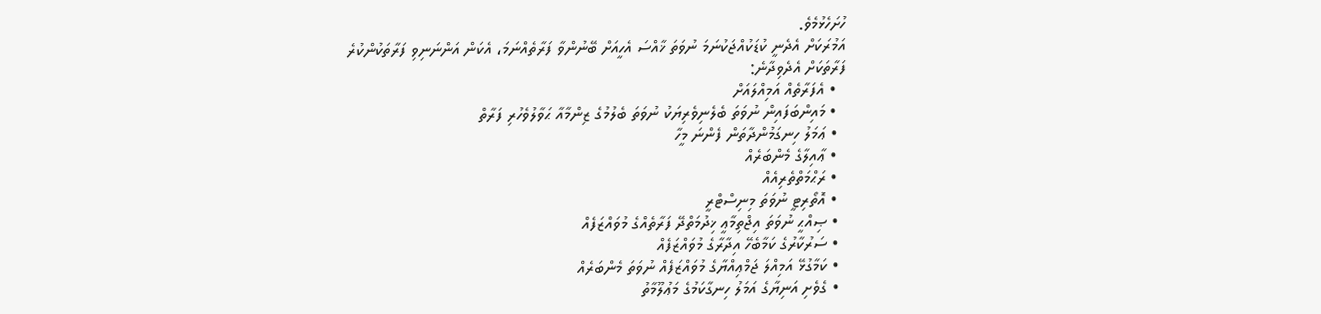ހުށަހެޅުމެވެ.
އަމުރަކަށް އެދެނީ ކުޑަކުއްޖަކުނަމަ ނުވަތަ ޚާއްސަ އެހީއަށް ބޭނުންވާ ފަރާތެއްނަމަ، އެކަން އަންނަނިވި ފަރާތަކުންކުރެ ފަރާތަކަށް އެދެވިދާނެ:
  • އެފަރާތެއް އަމިއްލައަށް
  • މައިންބަފައިން ނުވަތަ ބެލެނިވެރިޔަކު ނުވަތަ ބެލުމުގެ ޒިންމާއާ ޙަވާލުވެހުރި ފަރާތް
  • ޢަމަލު ހިނގަމުންދާތަން ފެންނަ މީހާ
  • ޢާއިލާގެ މެންބަރެއް
  • ރަޙްމަތްތެރިއެއް
  • އޮތޯރިޓީ ނުވަތަ މިނިސްޓްރީ
  • ޞިއްޙީ ނުވަތަ އިޖްތިމާޢީ ޚިދުމަތްދޭ ފަރާތެއްގެ މުވައްޒަފެއް
  • ސަރުކާރުގެ ކަމާބެހޭ އިދާރާގެ މުވައްޒަފެއް
  • ކަމާގުޅޭ އަމިއްލަ ޖަމްޢިއްޔާގެ މުވައްޒަފެއް ނުވަތަ މެންބަރެއް
  • ގެވެށި އަނިޔާގެ އަމަލު ހިނގާކަމުގެ މަޢުލޫމާތު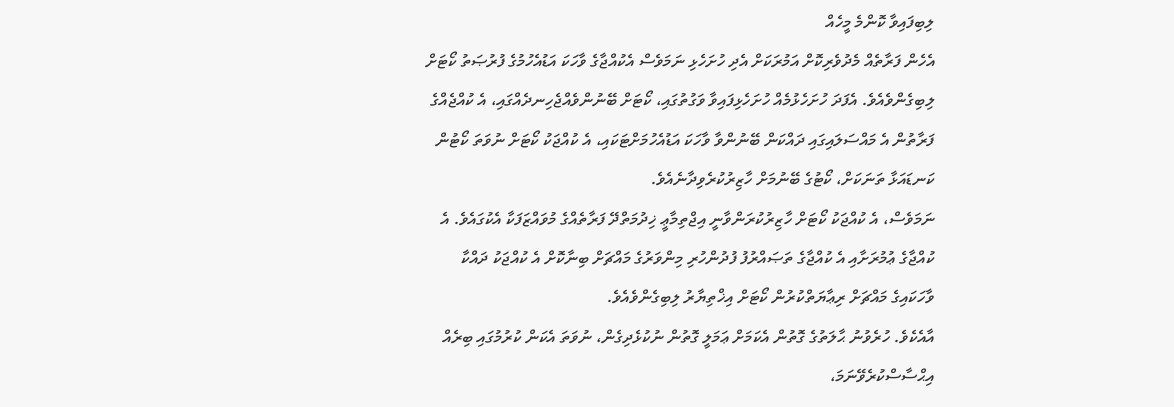ލިބިފައިވާ ކޮންމެ މީހެއް
އެހެން ފަރާތެއް މެދުވެރިކޮށް އަމުރަކަށް އެދި ހުށަހެޅި ނަމަވެސް އެކުއްޖާގެ ވާހަކަ އަޑުއެހުމުގެ ފުރުޞަތު ކޯޓަށް ލިބިގެންވެއެވެ. އެފަދަ ހުށަހެޅުމެއް ހުށަހެޅިފައިވާ ވަގުތުގައި، ކޯޓަށް ބޭނުންވެއްޖެހިނދެއްގައި، އެ ކުއްޖެއްގެ ފަރާތުން އެ މައްސަލައިގައި ދައްކަން ބޭނުންވާ ވާހަކަ އަޑުއެހުމަށްޓަކައި، އެ ކުއްޖަކު ކޯޓަށް ނުވަތަ ކޯޓުން ކަނޑައަޅާ ތަނަކަށް، ކޯޓުގެ ބޭނުމަށް ހާޒިރުކުރެވިދާނެއެވެ.
ނަމަވެސް، އެ ކުއްޖަކު ކޯޓަށް ހާޒިރުކުރަންވާނީ އިޖްތިމާޢީ ޚިދުމަތްދޭ ފަރާތެއްގެ މުވައްޒަފަކާ އެކުގައެވެ. އެ ކުއްޖާގެ ޢުމުރަށާއި އެ ކުއްޖާގެ ތަޞައްރުފު ފުދުންހުރި މިންވަރުގެ މައްޗަށް ބިނާކޮށް އެ ކުއްޖަކު ދައްކާ ވާހަކައިގެ މައްޗަށް ރިޢާޔަތްކުރުން ކޯޓަށް އިޚްތިޔާރު ލިބިގެންވެއެވެ.
އާއެކެވެ. ހުރެވުނު ޙާލަތުގެ ގޮތުން އެކަމަށް ޢަމަލީ ގޮތުން ނުކުޅެދިގެން، ނުވަތަ އެކަން ކުރުމުގައި ބިރެއް އިޙްސާސްކުރެވޭނަމަ،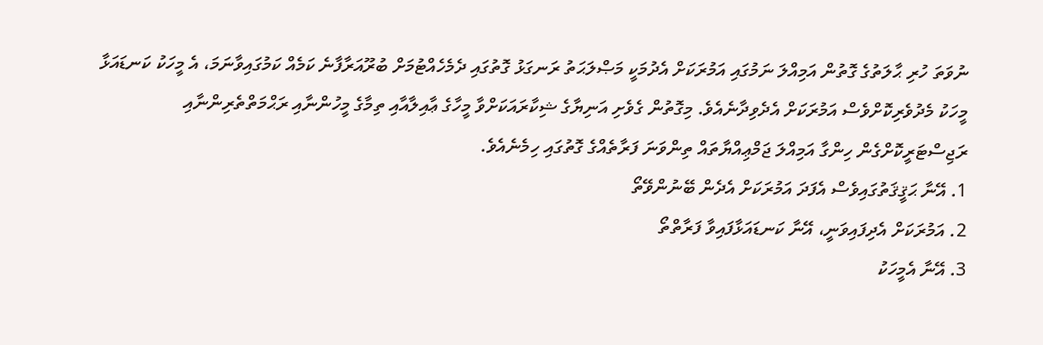ނުވަތަ ހުރި ޙާލަތުގެ ގޮތުން އަމިއްލަ ނަމުގައި އަމުރަކަށް އެދުމަކީ މަޞްލަޙަތު ރަނގަޅު ގޮތުގައި ދެމެހެއްޓުމަށް ބުރޫއަރާފާނެ ކަމެއް ކަމުގައިވާނަމަ، އެ މީހަކު ކަނޑައަޅާ މީހަކު މެދުވެރިކޮށްވެސް އަމުރަކަށް އެދެވިދާނެއެވެ. މިގޮތުން ގެވެށި އަނިޔާގެ ޝިކާރައަކަށްވާ މީހާގެ ޢާއިލާއާއި ތިމާގެ މީހުންނާއި ރަޙްމަތްތެރިންނާއި ރަޖިސްޓަރީކޮށްގެން ހިންގާ އަމިއްލަ ޖަމްޢިއްޔާތައް ތިންވަނަ ފަރާތެއްގެ ގޮތުގައި ހިމެނެއެވެ.
1. އޭނާ ޙަޤީޤަތުގައިވެސް އެފަދަ އަމުރަކަށް އެދެން ބޭނުންވޭތޯ
2. އަމުރަކަށް އެދިފައިވަނީ، އޭނާ ކަނޑައަޅާފައިވާ ފަރާތްތޯ
3. އޭނާ އެމީހަކު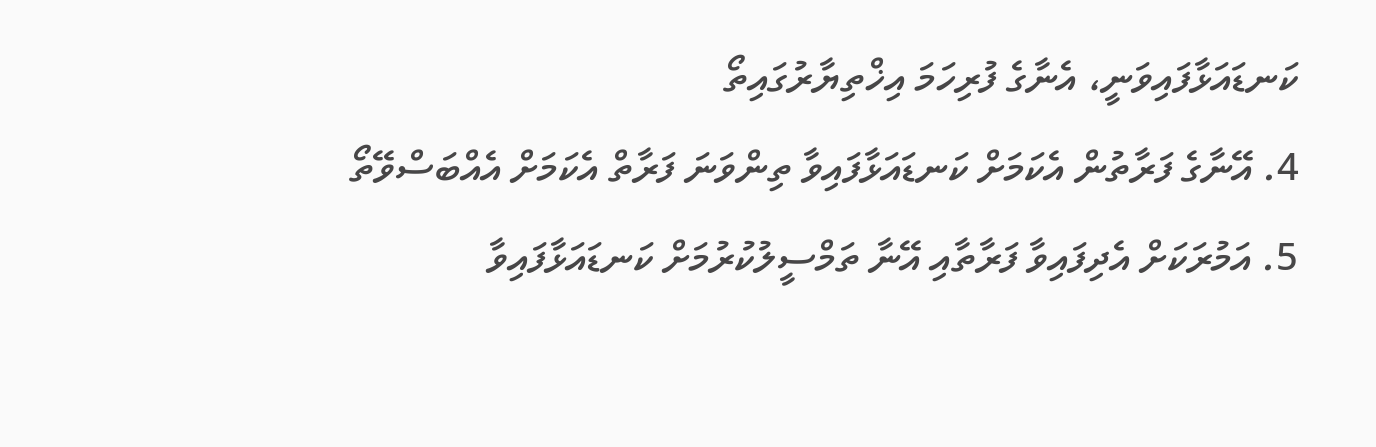ކަނޑައަޅާފައިވަނީ، އެނާގެ ފުރިހަމަ އިޚްތިޔާރުގައިތޯ
4. އޭނާގެ ފަރާތުން އެކަމަށް ކަނޑައަޅާފައިވާ ތިންވަނަ ފަރާތް އެކަމަށް އެއްބަސްވޭތޯ
5. އަމުރަކަށް އެދިފައިވާ ފަރާތާއި އޭނާ ތަމްސީލުކުރުމަށް ކަނޑައަޅާފައިވާ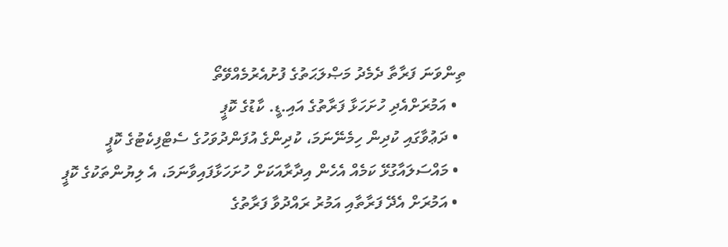ތިންވަނަ ފަރާތާ ދެމެދު މަޞްލަޙަތުގެ ފުށުއެރުމެއްވޭތޯ
  • އަމުރަށްއެދި ހުށަހަޅާ ފަރާތުގެ އައި.ޑީ. ކާޑުގެ ކޮޕީ
  • ދަޢުވާގައި ކުދިން ހިމެނޭނަމަ، ކުދިންގެ އުފަންދުވަހުގެ ސެޓްފިކެޓުގެ ކޮޕީ
  • މައްސަލައާގުޅޭ ކަމެއް އެހެން އިދާރާއަކަށް ހުށަހަޅާފައިވާނަމަ، އެ ލިޔުންތަކުގެ ކޮޕީ
  • އަމުރަށް އެދޭ ފަރާތާއި އަމުރު ރައްދުވާ ފަރާތުގެ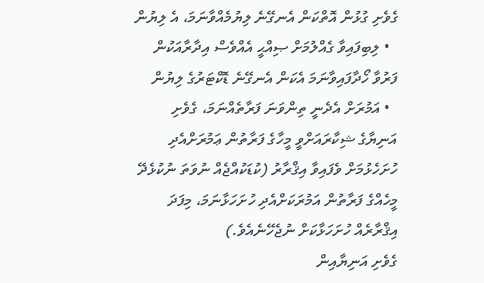ގެވެށި ގުޅުން އޮތްކަން އެނގޭނެ ލިޔުމެއްވާނަމަ، އެ ލިޔުން
  • ލިބިފައިވާ ގެއްލުމަށް ޞިއްޙީ އެއްވެސް އިދާރާއަކުން ފަރުވާ ހޯދާފައިވާނަމަ އެކަން އެނގޭނެ ޑޮކްޓަރުގެ ލިޔުން
  • އަމުރަށް އެދެނީ ތިންވަނަ ފަރާތެއްނަމަ، ގެވެށި އަނިޔާގެ ޝިކާރައަށްވީ މީހާގެ ފަރާތުން ޢަމުރަށްއެދި ހުށަހެޅުމަށް ވެފައިވާ އިޤްރާރު (ކުޑަކުއްޖެއް ނުވަތަ ނުކުޅެދޭ މީހެއްގެ ފަރާތުން އަމުރަކަށްއެދި ހުށަހަޅާނަމަ، މިފަދަ އިޤްރާރެއް ހުށަހަޅާކަށް ނުޖެހޭނެއެވެ.)
ގެވެށި އަނިޔާއިން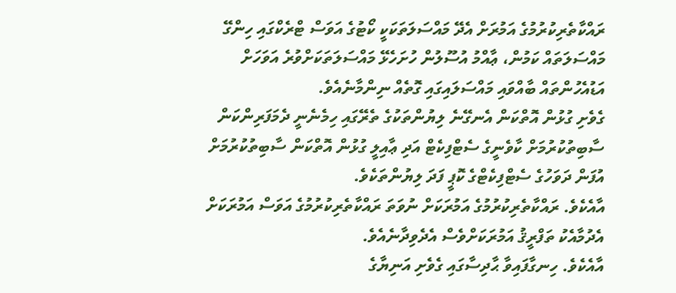ރައްކާތެރިކުރުމުގެ އަމުރަށް އެދޭ މައްސަލަތަކަކީ ކޯޓުގެ އަވަސް ޓްރެކްގައި ހިންގޭ މައްސަލަތައް ކަމުން، ޢާއްމު އުސޫލުން ހުށަހެޅޭ މައްސަލަތަކަށްވުރެ އަވަހަށް އަޑުއެހުންތައް ބާއްވައި މައްސަލައިގައި ގޮތެއް ނިންމާނެއެވެ.
ގެވެށި ގުޅުން އޮތްކަން އެނގޭނެ ލިޔުންތަކުގެ ތެރޭގައި ހިމެނެނީ ދެމަފަރިންކަން ސާބިތުކުރުމަށް ކާވެނީގެ ސެޓްފިކެޓް އަދި ޢާއިލީ ގުޅުން އޮތްކަން ސާބިތުކުރުމަށް އުފަން ދަވަހުގެ ސެޓްފިކެޓްގެ ކޮޕީ ފަދަ ލިޔުންތަކެވެ.
އާއެކެވެ. ރައްކާތެރިކުރުމުގެ އަމުރަކަށް ނުވަތަ ރައްކާތެރިކުރުމުގެ އަވަސް އަމުރަކަށް އެދުމާއެކު ތަފްރީޤު އަމުރަކަށްވެސް އެދެވިދާނެއެވެ.
އާއެކެވެ. ހިނގާފައިވާ ޙާދިސާގައި ގެވެށި އަނިޔާގެ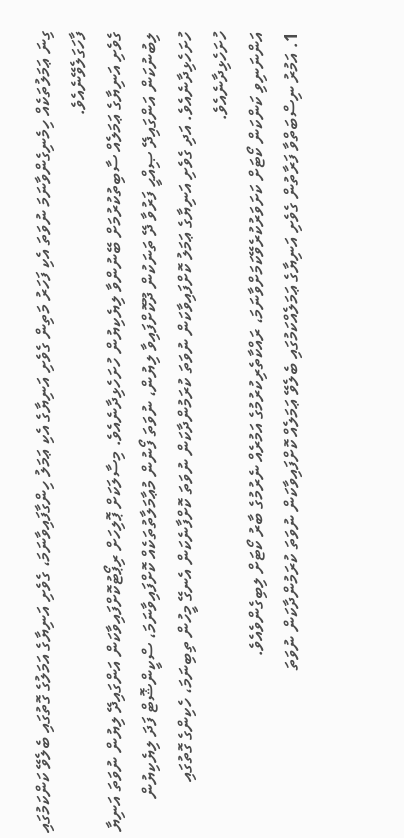ގިނަ ޢަމަލުތަކެއް ހިމެނިގެންވާނަމަ ނުވަތަ އެކި ފަހަރު މަތިން ގެވެށި އަނިޔާގެ އެކި ޢަމަލު ހިންގާފައިވާނަމަ، ގެވެށި އަނިޔާގެ އަމަލުގެ ގޮތުގައި ބެލެވޭ ކަންކަމުގައި ފާހަގަލެވޭނެއެވެ.
ގެވެށި އަނިޔާގެ ޢަމަލެއް ސާބިތުކުރުމަށް ބޭނުންވާ ލިޔެކިޔުން ހުށަހެޅިދާނެއެވެ. މިސާލަކަށް ޕޮލިހަށް ރިޕޯޓުކޮށްފައިވާކަން އަންގައިދޭ ލިޔުން ނުވަތަ އަނިޔާ ލިބުނުކަން އަންގައިދޭ ޞިއްޙީ ފަރުވާ ދޭ ތަނަކުން ދޫކޮށްފައިވާ ލިޔުން، ނުވަތަ ފޯނުން މުޢާމަލާތުތަކެއް ކޮށްފައިވާނަމަ، ސްކީންޝޮޓް ފަދަ ލިޔެކިޔުން ހުށަހެޅިދާނެއެވެ. އަދި ގެވެށި އަނިޔާގެ ޢަމަލު ކޮށްފައިވާކަން ނުވަތަ ކުރަމުންދާކަން ނުވަތަ ކޮށްފާނެކަން އެނގޭ މީހުން ތިބިނަމަ، ހެކިންގެ ގޮތުގައި ހުށަހެޅިދާނެއެވެ.
އަންނަނިވި ކަންކަން ކޯޓަށް ކަށަވަރުކުރެވޭކަމަށްވާނަމަ، ރައްކާތެރިކުރުމުގެ އަމުރެއް ނެރުމުގެ ބާރު ކޯޓަށް ލިބިގެންވެއެވެ.
1. އަމުރު ނިސްބަތްވާ ފަރާތުން ގެވެށި އަނިޔާގެ ޢަމަލެއްކަމުގައި ބެލެވޭ ޢަމަލެއް ކޮށްފައިވާކަން ނުވަތަ ކުރަމުންދާކަން ނުވަތަ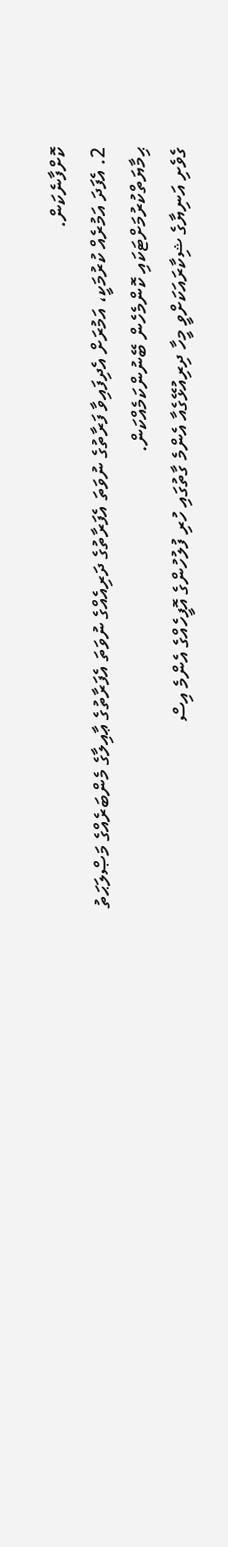ކޮށްފާނެކަން.
2. އެފަދަ އަމުރެއް ކުރުމަކީ، އަމުރަށް އެދިފައިވާ ފަރާތުގެ ނުވަތަ އެފަރާތުގެ ދަރިއެއްގެ ނުވަތަ އެފަރާތުގެ ޢާއިލާގެ މެންބަރެއްގެ މަޞްލަޙަތު ޙިމާޔަތްކުރުމަށްޓަކައި ކޮންމެހެން ބޭނުންކަމެއްކަން.
ގެވެށި އަނިޔާގެ ޝިކާރައަކަށްވީ މީހާ ދިރިއުޅޭގެއާ އެންމެ ގާތުގައި ހުރި ފުލުހުންގެ އޮފީހެއްގެ އެންމެ އިސް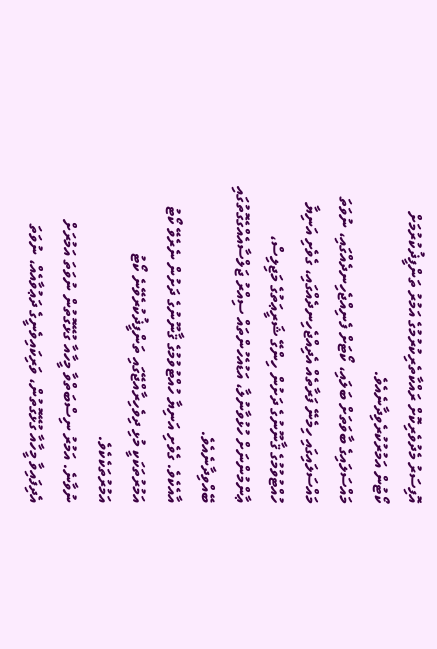އޮފިސަރު މެދުވެރިކޮށް ރައްކާތެރިކުރުމުގެ އަމުރު ތަންފީޛުކުރުމަށް ކޯޓުން އަމުރުކުރެވިދާނެއެވެ.
މައްސަލައިގެ ބާވަތަށް ބަލައި، ކޯޓަށް ފެނިއްޖެހިނދެއްގައި، ނުވަތަ މައްސަލައިގައި ހިމެނޭ ފަރާތެއް އެދިއްޖެހިނދެއްގައި، ގެވެށި އަނިޔާ ހުއްޓުވުމުގެ ޤާނޫނުގެ ދަށުން ހިންގޭ ޝަރީޢަތުގެ މަޖިލިސް، ޢާންމުންނަށް ހުޅުވާނުލާ، އަޑުއެހުންތައް ސިއްރު ޖަލްސާއެއްގެގޮތުގައި ބޭއްވިދާނެއެވެ.
އާއެކެވެ. ގެވެށި އަނިޔާ ހުއްޓުވުމުގެ ޤާނޫނުގެ ދަށުން ނެރެވޭ ކޯޓު އަމުރުތަކަކީ މުޅި ދިވެހިރާއްޖޭގައި ތަންފީޛުކުރެވޭނެ ކޯޓު އަމުރުތަކެކެވެ.
ނުވާނެ. އަމުރު ނިސްބަތްވާ މީހާއާ ގުޅޭގޮތުން ނުވަތަ އަމުރަށް އެދިފައިވާ މީހާއާ ގުޅޭގޮތުން، ވަރިކައިވެނީގެ ދަޢުވާއެއް، ނުވަތަ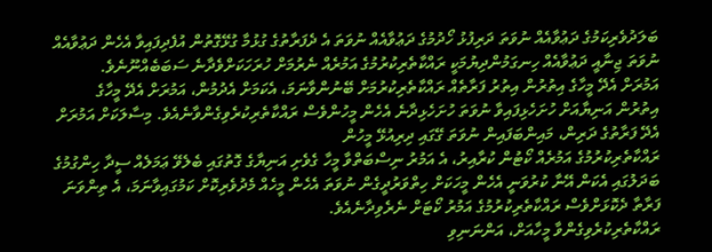ބަލަދުވެރިކަމުގެ ދަޢުވާއެއް ނުވަތަ ދަރިފުޅު ހޯދުމުގެ ދަޢުވާއެއް ނުވަތަ އެ ދެފަރާތުގެ ގުޅުމާ ގުޅޭގޮތުން އުފެދިފައިވާ އެހެން ދަޢުވާއެއް ނުވަތަ ޖިނާއީ ދަޢުވާއެއް ހިނގަމުންދިޔުމަކީ ރައްކާތެރިކުރުމުގެ އަމުރެއް ނެރުމަށް ހުރަހަކަށްވެދާނެ ސަބަބެއްނޫނެވެ.
އަމުރަށް އެދޭ މީހާގެ އިތުރުން އިތުރު ފަރާތެއް ރައްކާތެރިކުރުމަށް ބޭނުންވާނަމަ، އެކަމަށް އެދުމުން، އަމުރަށް އެދޭ މީހާގެ އިތުރުން އަނިޔާއަށް ހުށަހެޅިފައިވާ ނުވަތަ ހުށަހެޅިދާނެ އެހެން މީހުންވެސް ރައްކާތެރިކުރެވިގެންވާނެއެވެ. މިސާލަކަށް އަމުރަށް އެދޭ ފަރާތުގެ ދަރިން، މައިންބަފައިން ނުވަތަ ގޭގައި ދިރިއުޅޭ މީހުން
ރައްކާތެރިކުރުމުގެ އަމުރެއް ކޯޓުން ކުރާއިރު، އެ އަމުރު ނިސްބަތްވާ މީހާ ގެވެށި އަނިޔާގެ ގޮތުގައި ބެލެވޭ ޢަމަލެއް ސީދާ ހިންގުމުގެ ބަދަލުގައި އެކަން އޭނާ ކުރުވަނީ އެހެން މީހަކަށް ހިތްވަރުދީގެން ނުވަތަ އެހެން މީހެއް މެދުވެރިކޮށް ކަމުގައިވާނަމަ، އެ ތިންވަނަ ފަރާތާ ދެކޮޅަށްވެސް ރައްކާތެރިކުރުމުގެ އަމުރު ކޯޓަށް ނެރެވިދާނެއެވެ.
ރައްކާތެރިކުރެވިގެންވާ މީހާއަށް، އަންނަނިވި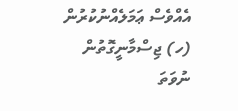އެއްވެސް ޢަމަލެއްނުކުރުން
(ހ) ޖިސްމާނީގޮތުން ނުވަތަ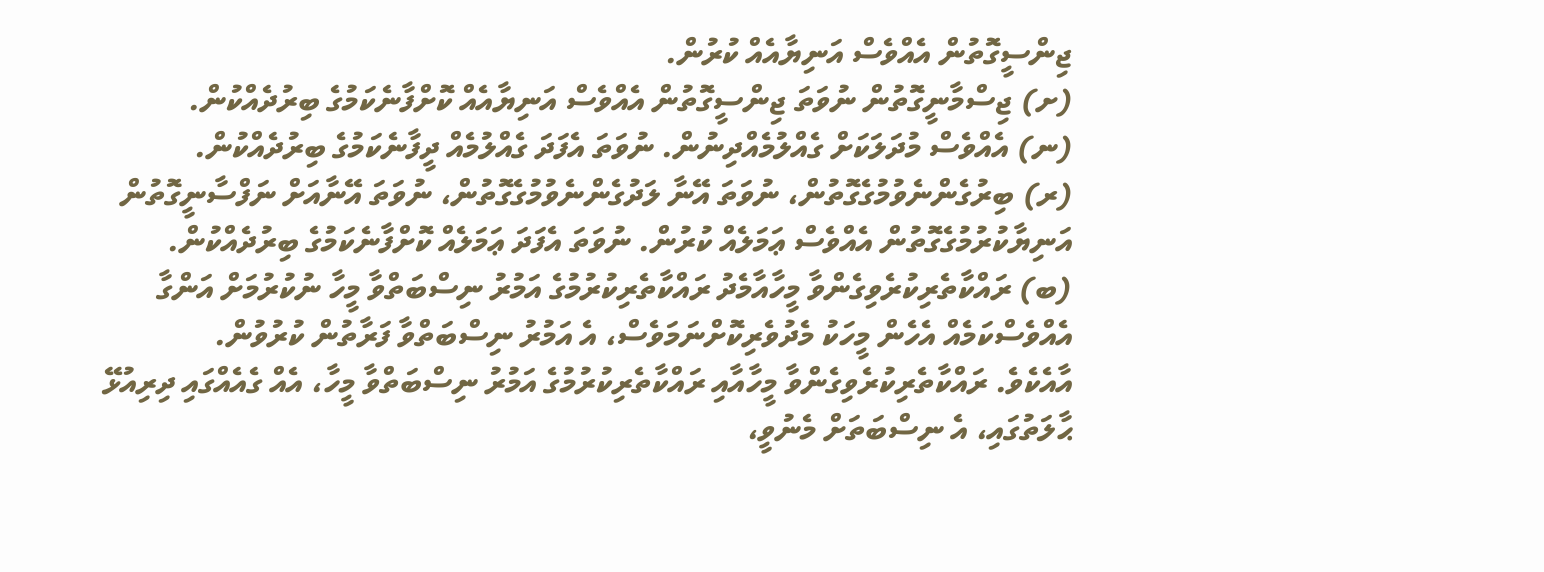ޖިންސީގޮތުން އެއްވެސް އަނިޔާއެއް ކުރުން.
(ށ) ޖިސްމާނީގޮތުން ނުވަތަ ޖިންސީގޮތުން އެއްވެސް އަނިޔާއެއް ކޮށްފާނެކަމުގެ ބިރުދެއްކުން.
(ނ) އެއްވެސް މުދަލަކަށް ގެއްލުމެއްދިނުން. ނުވަތަ އެފަދަ ގެއްލުމެއް ދީފާނެކަމުގެ ބިރުދެއްކުން.
(ރ) ބިރުގެންނެވުމުގެގޮތުން، ނުވަތަ އޭނާ ލަދުގެންނެވުމުގެގޮތުން، ނުވަތަ އޭނާއަށް ނަފްސާނީގޮތުން އަނިޔާކުރުމުގެގޮތުން އެއްވެސް ޢަމަލެއް ކުރުން. ނުވަތަ އެފަދަ ޢަމަލެއް ކޮށްފާނެކަމުގެ ބިރުދެއްކުން.
(ބ) ރައްކާތެރިކުރެވިގެންވާ މީހާއާމެދު ރައްކާތެރިކުރުމުގެ އަމުރު ނިސްބަތްވާ މީހާ ނުކުރުމަށް އަންގާ އެއްވެސްކަމެއް އެހެން މީހަކު މެދުވެރިކޮށްނަމަވެސް، އެ އަމުރު ނިސްބަތްވާ ފަރާތުން ކުރުވުން.
އާއެކެވެ. ރައްކާތެރިކުރެވިގެންވާ މީހާއާއި ރައްކާތެރިކުރުމުގެ އަމުރު ނިސްބަތްވާ މީހާ، އެއް ގެއެއްގައި ދިރިއުޅޭ ޙާލަތުގައި، އެ ނިސްބަތަށް މެނުވީ،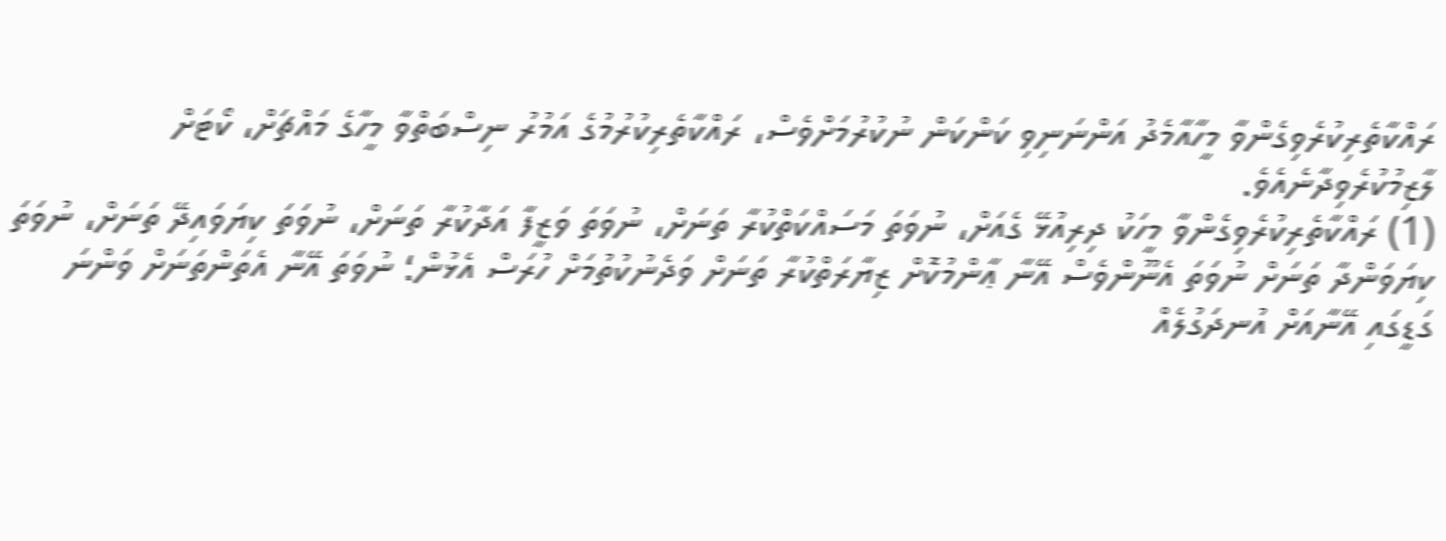ރައްކާތެރިކުރެވިގެންވާ މީހާއާމެދު އަންނަނިވި ކަންކަން ނުކުރުމަށްވެސް، ރައްކާތެރިކުރުމުގެ އަމުރު ނިސްބަތްވާ މީހާގެ މައްޗަށް، ކޯޓަށް ލާޒިމުކުރެވިދާނެއެވެ.
(1) ރައްކާތެރިކުރެވިގެންވާ މީހަކު ދިރިއުޅޭ ގެއަށް، ނުވަތަ މަސައްކަތްކުރާ ތަނަށް، ނުވަތަ ވަޒީފާ އަދާކުރާ ތަނަށް، ނުވަތަ ކިޔަވައިދޭ ތަނަށް، ނުވަތަ ކިޔަވަންދާ ތަނަށް ނުވަތަ އެނޫންވެސް އޭނާ ޢާންމުކޮށް ޒިޔާރަތްކުރާ ތަނަށް ވަދެނުކުތުމަށް ހުރަސް އެޅުން؛ ނުވަތަ އޭނާ އެތަންތަނަށް ވަންނަ ގަޑީގައި އޭނާއަށް އުނދަގުލެއް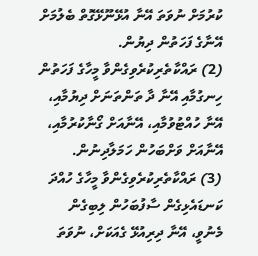ކުރުމަށް ނުވަތަ އޭނާ އުޅޭނޫޅޭގޮތް ބެލުމަށް އޭނާގެ ފަހަތުން ދިޔުން.
(2) ރައްކާތެރިކުރެވިގެންވާ މީހާގެ ފަހަތުން ހިނގުމާއި އޭނާ ދާ ތަންތަނަށް ދިޔުމާއި، އޭނާ ހުއްޓުވުމާއި، އޭނާއަށް ގޯނާކުރުމާއި، އޭނާއަށް ވަށްބަހުން ހަމަލާދިނުން.
(3) ރައްކާތެރިކުރެވިގެންވާ މީހާގެ ހުއްދަ ކަނޑައެޅިގެން ސާފުބަހުން ލިބިގެން މެނުވީ، އޭނާ ދިރިއުޅޭ ގެއަކަށް، ނުވަތަ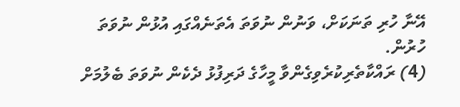އޭނާ ހުރި ތަނަކަށް، ވަނުން ނުވަތަ އެތަނެއްގައި އުޅުން ނުވަތަ ހުރުން.
(4) ރައްކާތެރިކުރެވިގެންވާ މީހާގެ ދަރިފުޅު ދެކެން ނުވަތަ ބެލުމަށް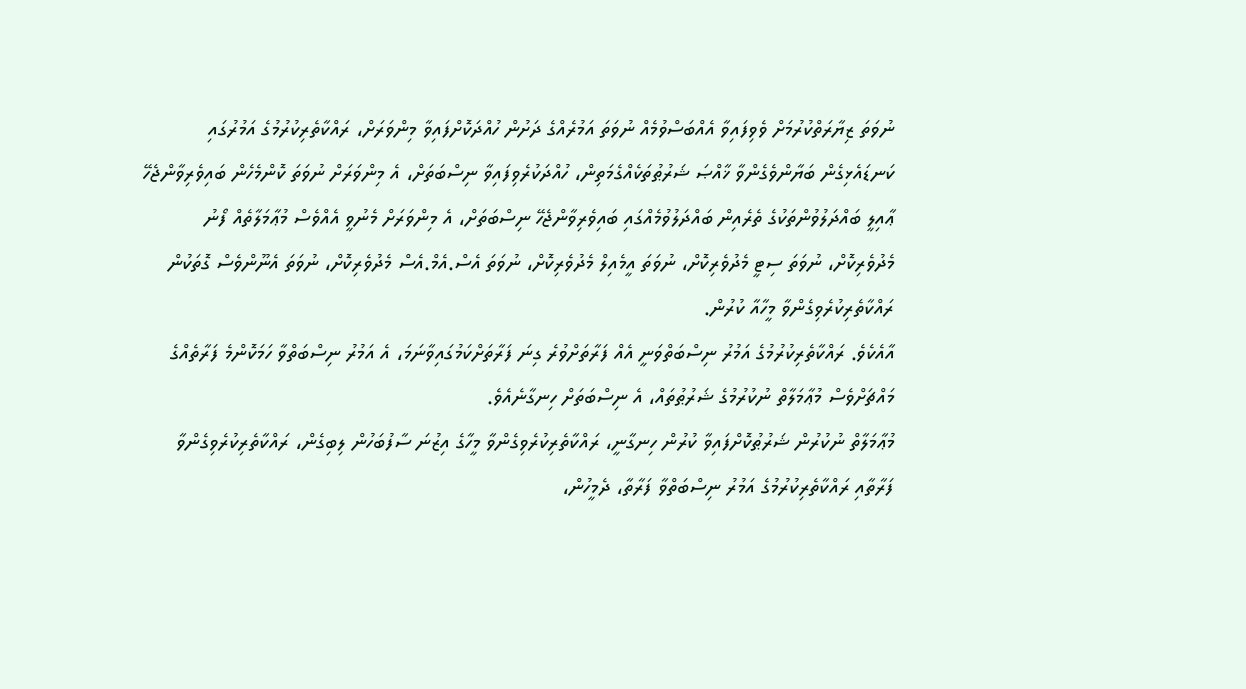ނުވަތަ ޒިޔާރަތްކުރުމަށް ވެވިފައިވާ އެއްބަސްވުމެއް ނުވަތަ އަމުރެއްގެ ދަށުން ހުއްދަކޮށްފައިވާ މިންވަރަށް، ރައްކާތެރިކުރުމުގެ އަމުރުގައި ކަނޑައެޅިގެން ބަޔާންވެގެންވާ ޚާއްޞަ ޝަރުޠުތަކެއްގެމަތިން، ހުއްދަކުރެވިފައިވާ ނިސްބަތަށް، އެ މިންވަރަށް ނުވަތަ ކޮންމެހެން ބައިވެރިވާންޖެހޭ ޢާއިލީ ބައްދަލުވުންތަކުގެ ތެރެއިން ބައްދަލުވުމެއްގައި ބައިވެރިވާންޖެހޭ ނިސްބަތަށް، އެ މިންވަރަށް މެނުވީ އެއްވެސް މުޢާމަލާތެއް ފޯނު މެދުވެރިކޮށް، ނުވަތަ ސިޓީ މެދުވެރިކޮށް، ނުވަތަ އީމެއިލް މެދުވެރިކޮށް، ނުވަތަ އެސް.އެމް.އެސް މެދުވެރިކޮށް، ނުވަތަ އެނޫންވެސް ގޮތަކުން ރައްކާތެރިކުރެވިގެންވާ މީހާއާ ކުރުން.
އާއެކެވެ. ރައްކާތެރިކުރުމުގެ އަމުރު ނިސްބަތްވަނީ އެއް ފަރާތަށްވުރެ ގިނަ ފަރާތަށްކަމުގައިވާނަމަ، އެ އަމުރު ނިސްބަތްވާ ހަމަކޮންމެ ފަރާތެއްގެ މައްޗަށްވެސް މުޢާމަލާތް ނުކުރުމުގެ ޝަރުޠުތައް، އެ ނިސްބަތަށް ހިނގާނެއެވެ.
މުޢާމަލާތް ނުކުރުން ޝަރުޠުކޮށްފައިވާ ކުރުން ހިނގާނީ، ރައްކާތެރިކުރެވިގެންވާ މީހާގެ އިޒުނަ ސާފުބަހުން ލިބިގެން، ރައްކާތެރިކުރެވިގެންވާ ފަރާތާއި ރައްކާތެރިކުރުމުގެ އަމުރު ނިސްބަތްވާ ފަރާތާ، ދެމީހުން،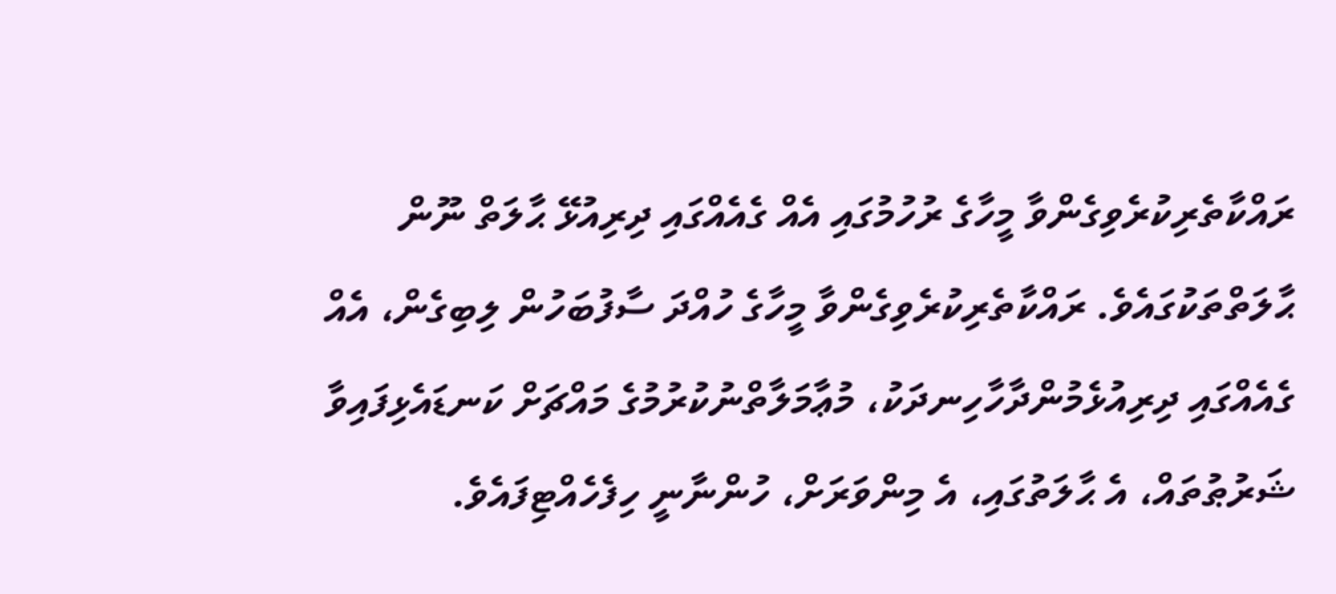ރައްކާތެރިކުރެވިގެންވާ މީހާގެ ރުހުމުގައި އެއް ގެއެއްގައި ދިރިއުޅޭ ޙާލަތް ނޫން ޙާލަތްތަކުގައެވެ. ރައްކާތެރިކުރެވިގެންވާ މީހާގެ ހުއްދަ ސާފުބަހުން ލިބިގެން، އެއް ގެއެއްގައި ދިރިއުޅެމުންދާހާހިނދަކު، މުޢާމަލާތްނުކުރުމުގެ މައްޗަށް ކަނޑައެޅިފައިވާ ޝަރުޠުތައް، އެ ޙާލަތުގައި، އެ މިންވަރަށް، ހުންނާނީ ހިފެހެއްޓިފައެވެ.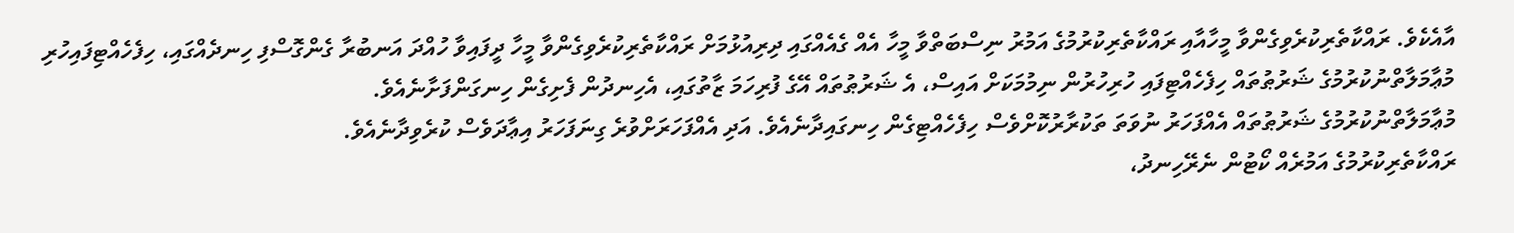އާއެކެވެ. ރައްކާތެރިކުރެވިގެންވާ މީހާއާއި ރައްކާތެރިކުރުމުގެ އަމުރު ނިސްބަތްވާ މީހާ އެއް ގެއެއްގައި ދިރިއުޅުމަށް ރައްކާތެރިކުރެވިގެންވާ މީހާ ދީފައިވާ ހުއްދަ އަނބުރާ ގެންގޮސްފި ހިނދެއްގައި، ހިފެހެއްޓިފައިހުރި މުޢާމަލާތްނުކުރުމުގެ ޝަރުޠުތައް ހިފެހެއްޓިފައި ހުރިހުރުން ނިމުމަކަށް އައިސް، އެ ޝަރުޠުތައް އޭގެ ފުރިހަމަ ޒާތުގައި، އެހިނދުން ފެށިގެން ހިނގަންފަށާނެއެވެ.
މުޢާމަލާތްނުކުރުމުގެ ޝަރުޠުތައް އެއްފަހަރު ނުވަތަ ތަކުރާރުކޮށްވެސް ހިފެހެއްޓިގެން ހިނގައިދާނެއެވެ. އަދި އެއްފަހަރަށްވުރެ ގިނަފަހަރު އިޢާދަވެސް ކުރެވިދާނެއެވެ.
ރައްކާތެރިކުރުމުގެ އަމުރެއް ކޯޓުން ނެރޭހިނދު،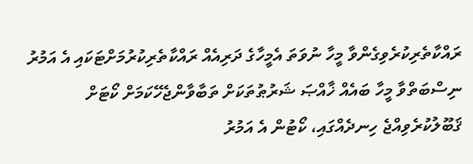ރައްކާތެރިކުރެވިގެންވާ މީހާ ނުވަތަ އެމީހާގެ ދަރިއެއް ރައްކާތެރިކުރުމަށްޓަކައި އެ އަމުރު ނިސްބަތްވާ މީހާ ބައެއް ޚާއްޞަ ޝަރުޠުތަކަށް ތަބާވާންޖެހޭކަމަށް ކޯޓަށް ޤަބޫލުކުރެވިއްޖެ ހިނދެއްގައި، ކޯޓުން އެ އަމުރު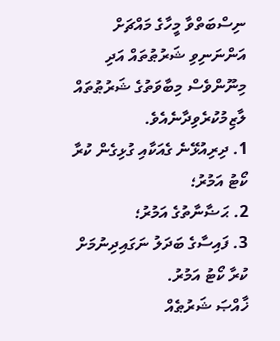ނިސްބަތްވާ މީހާގެ މައްޗަށް އަންނަނިވި ޝަރުޠުތައް އަދި މިނޫންވެސް މިބާވަތުގެ ޝަރުޠުތައް ލާޒިމުކުރެވިދާނެއެވެ.
1. ދިރިއުޅޭނެ ގެއަކާއި ގުޅިގެން ކުރާ ކޯޓު އަމުރު؛
2. ޙަޟާނާތުގެ އަމުރު؛
3. ފައިސާގެ ބަދަލު ނަގައިދިނުމަށް ކުރާ ކޯޓު އަމުރު.
ޚާއްޞަ ޝަރުޠެއް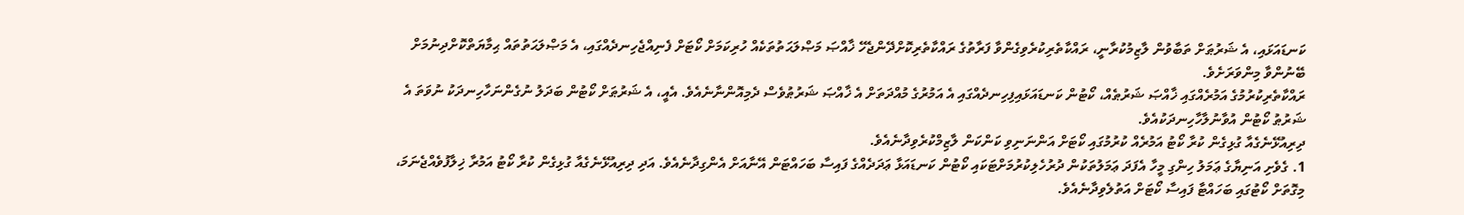ކަނޑައަޅައި، އެ ޝަރުޠަށް ތަބާވުން ލާޒިމުކުރާނީ، ރައްކާތެރިކުރެވިގެންވާ ފަރާތުގެ ރައްކާތެރިކޮށްދޭންޖެހޭ ޚާއްޞަ މަޞްލަޙަތުތަކެއް ހުރިކަމަށް ކޯޓަށް ފެނިއްޖެހިނދެއްގައި، އެ މަޞްލަޙަތުތައް ޙިމާޔަތްކޮށްދިނުމަށް ބޭނުންވާ މިންވަރަށެވެ.
ރައްކާތެރިކުރުމުގެ އަމުރެއްގައި ޚާއްޞަ ޝަރުޠެއް، ކޯޓުން ކަނޑައަޅައިފިހިނދެއްގައި އެ އަމުރުގެ މުއްދަތަށް އެ ޚާއްޞަ ޝަރުޠުވެސް ދެމިއޮންނާނެއެވެ. އެއީ، އެ ޝަރުޠަށް ކޯޓުން ބަދަލު ނުގެންނަހާހިނދަކު ނުވަތަ އެ ޝަރުޠު ކޯޓުން އުވާނުލާހާހިނދަކުއެވެ.
ދިރިއުޅޭނެގެއާ ގުޅިގެން ކުރާ ކޯޓު އަމުރެއް ކުރުމުގައި ކޯޓަށް އަންނަނިވި ކަންކަން ލާޒިމްކުރެވިދާނެއެވެ.
1. ގެވެށި އަނިޔާގެ ޢަމަލު ހިންގި މީހާ އެފަދަ ޢަމަލުތަކުން ދުރުހެލިކުރުމަށްޓަކައި ކޯޓުން ކަނޑައަޅާ ޢަދަދެއްގެ ފައިސާ ބަހައްޓަން އޭނާއަށް އެންގިދާނެއެވެ. އަދި ދިރިއުޅޭނެގެއާ ގުޅިގެން ކުރާ ކޯޓު އަމުރާ ޚިލާފުވެއްޖެނަމަ، މިގޮތަށް ކޯޓުގައި ބަހައްޓާ ފައިސާ ކޯޓަށް އަތުލެވިދާނެއެވެ.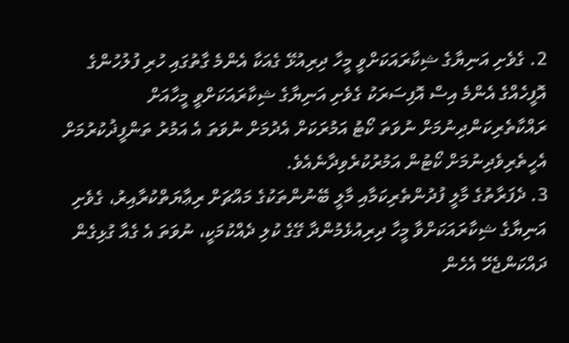2. ގެވެށި އަނިޔާގެ ޝިކާރައަކަށްވީ މީހާ ދިރިއުޅޭ ގެއަކާ އެންމެ ގާތުގައި ހުރި ފުލުހުންގެ އޮފީހެއްގެ އެންމެ އިސް އޮފިސަރަކު ގެވެށި އަނިޔާގެ ޝިކާރައަކަށްވީ މީހާއަށް ރައްކާތެރިކަންދިނުމަށް ނުވަތަ ކޯޓު އަމުރަކަށް އެދުމަށް ނުވަތަ އެ އަމުރު ތަންފީޛުކުރުމަށް އެހީތެރިވެދިނުމަށް ކޯޓުން އަމުރުކުރެވިދާނެއެވެ.
3. ދެފަރާތުގެ މާލީ ފުދުންތެރިކަމާއި މާލީ ބޭނުންތަކުގެ މައްޗަށް ރިޢާޔަތްކުރާއިރު، ގެވެށި އަނިޔާގެ ޝިކާރައަކަށްވާ މީހާ ދިރިއުޅެމުންދާ ގޭގެ ކުލި ދެއްކުމަކީ، ނުވަތަ އެ ގެއާ ގުޅިގެން ދައްކަންޖެހޭ އެހެން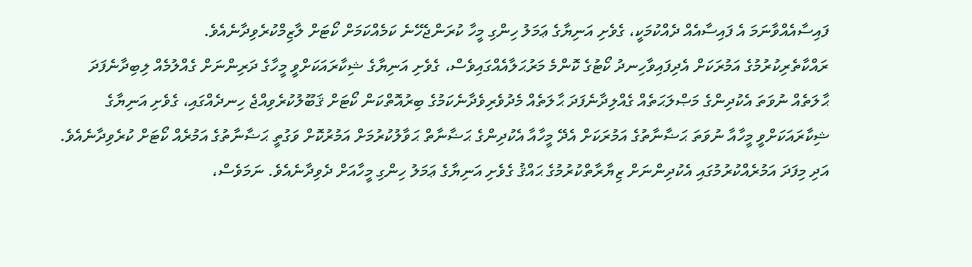ފައިސާއެއްވާނަމަ އެ ފައިސާއެއް ދެއްކުމަކީ، ގެވެށި އަނިޔާގެ ޢަމަލު ހިންގި މީހާ ކުރަންޖެހޭނެ ކަމެއްކަމަށް ކޯޓަށް ލާޒިމްކުރެވިދާނެއެވެ.
ރައްކާތެރިކުރުމުގެ އަމުރަކަށް އެދިފައިވާހިނދު ކޯޓުގެ ކޮންމެ މަރުޙަލާއެއްގައިވެސް، ގެވެށި އަނިޔާގެ ޝިކާރައަކަށްވީ މީހާގެ ދަރިންނަށް ގެއްލުމެއް ލިބިދާނެފަދަ ޙާލަތެއް ނުވަތަ އެކުދިންގެ މަޞްލަޙަތެއް ގެއްލިދާނެފަދަ ޙާލަތެއް މެދުވެރިވެދާނެކަމުގެ ބިރުއޮތްކަން ކޯޓަށް ޤަބޫލުކުރެވިއްޖެ ހިނދެއްގައި، ގެވެށި އަނިޔާގެ ޝިކާރައަކަށްވީ މީހާއާ ނުވަތަ ޙަޟާނާތުގެ އަމުރަކަށް އެދޭ މީހާއާ އެކުދިންގެ ޙަޟާނާތް ޙަވާލުކުރުމަށް އަމުރުކޮށް ވަގުތީ ޙަޟާނާތުގެ އަމުރެއް ކޯޓަށް ކުރެވިދާނެއެވެ. އަދި މިފަދަ އަމުރެއްކުރުމުގައި އެކުދިންނަށް ޒިޔާރާތްކުރުމުގެ ޙައްޤު ގެވެށި އަނިޔާގެ ޢަމަލު ހިންގި މީހާއަށް ދެވިދާނެއެވެ. ނަމަވެސް،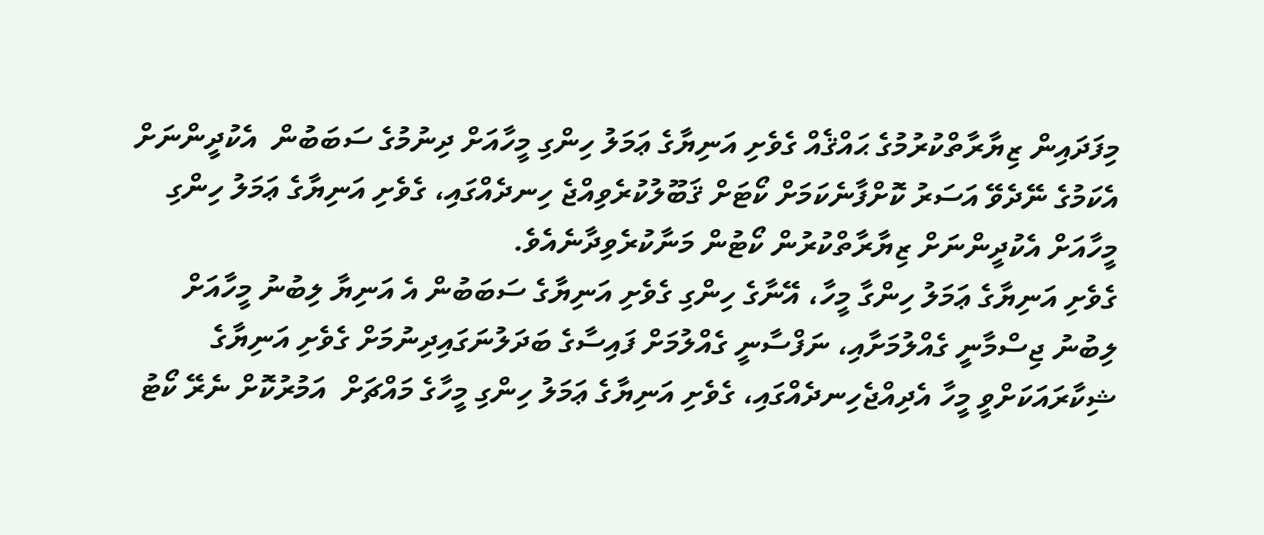މިފަދައިން ޒިޔާރާތްކުރުމުގެ ޙައްޤެއް ގެވެށި އަނިޔާގެ ޢަމަލު ހިންގި މީހާއަށް ދިނުމުގެ ސަބަބުން  އެކުދީންނަށް އެކަމުގެ ނޭދެވޭ އަސަރު ކޮށްފާނެކަމަށް ކޯޓަށް ޤަބޫލުކުރެވިއްޖެ ހިނދެއްގައި، ގެވެށި އަނިޔާގެ ޢަމަލު ހިންގި މީހާއަށް އެކުދީންނަށް ޒިޔާރާތްކުރުން ކޯޓުން މަނާކުރެވިދާނެއެވެ.
ގެވެށި އަނިޔާގެ ޢަމަލު ހިންގާ މީހާ، އޭނާގެ ހިންގި ގެވެށި އަނިޔާގެ ސަބަބުން އެ އަނިޔާ ލިބުނު މީހާއަށް ލިބުނު ޖިސްމާނީ ގެއްލުމަށާއި، ނަފްސާނީ ގެއްލުމަށް ފައިސާގެ ބަދަލުނަގައިދިނުމަށް ގެވެށި އަނިޔާގެ ޝިކާރައަކަށްވީ މީހާ އެދިއްޖެހިނދެއްގައި، ގެވެށި އަނިޔާގެ ޢަމަލު ހިންގި މީހާގެ މައްޗަށް  އަމުރުކޮށް ނެރޭ ކޯޓު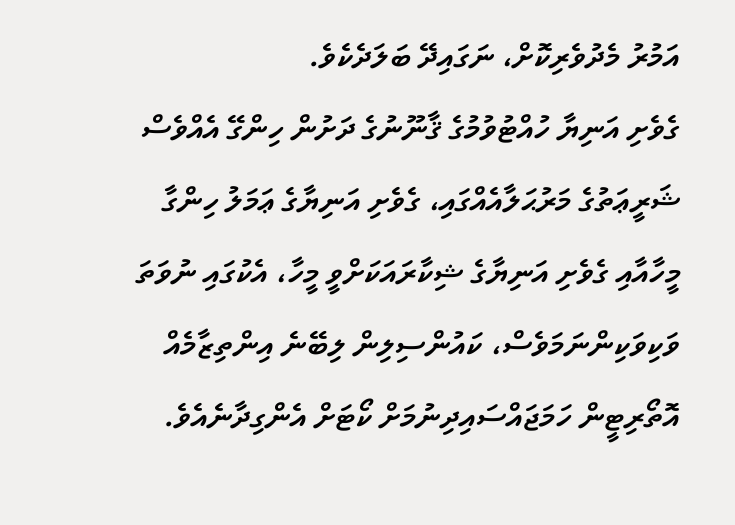އަމުރު މެދުވެރިކޮށް، ނަގައިދޭ ބަލަދެކެވެ.
ގެވެށި އަނިޔާ ހުއްޓުވުމުގެ ޤާނޫނުގެ ދަށުން ހިންގޭ އެއްވެސް ޝަރީޢަތުގެ މަރުޙަލާއެއްގައި، ގެވެށި އަނިޔާގެ ޢަމަލު ހިންގާ މީހާއާއި ގެވެށި އަނިޔާގެ ޝިކާރައަކަށްވީ މީހާ، އެކުގައި ނުވަތަ ވަކިވަކިންނަމަވެސް، ކައުންސިލިން ލިބޭނެ އިންތިޒާމެއް އޮތޯރިޓީން ހަމަޖައްސައިދިނުމަށް ކޯޓަށް އެންގިދާނެއެވެ.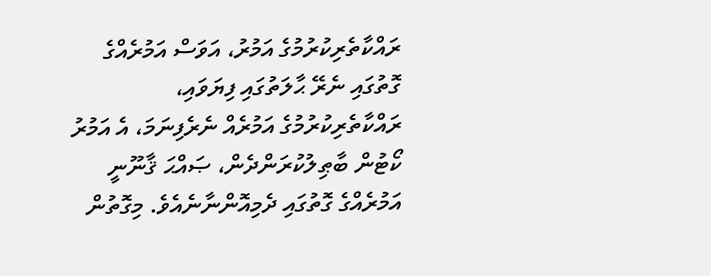ރައްކާތެރިކުރުމުގެ އަމުރު، އަވަސް އަމުރެއްގެ ގޮތުގައި ނެރޭ ޙާލަތުގައި ފިޔަވައި، ރައްކާތެރިކުރުމުގެ އަމުރެއް ނެރެފިނަމަ، އެ އަމުރު ކޯޓުން ބާޠިލުކުރަންދެން، ޞައްޙަ ޤާނޫނީ އަމުރެއްގެ ގޮތުގައި ދެމިއޮންނާނެއެވެ. މިގޮތުން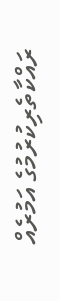ރައްކާތެރިކުރުމުގެ އަމުރެއް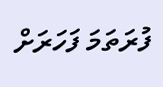ފުރަތަމަ ފަހަރަށް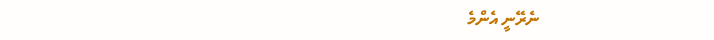ނެރޭނީ އެންމެ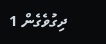ދިގުވެގެން 1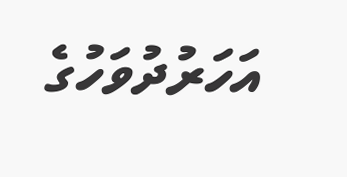އަހަރުދުވަހުގެ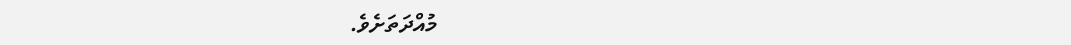މުއްދަތަށެވެ.